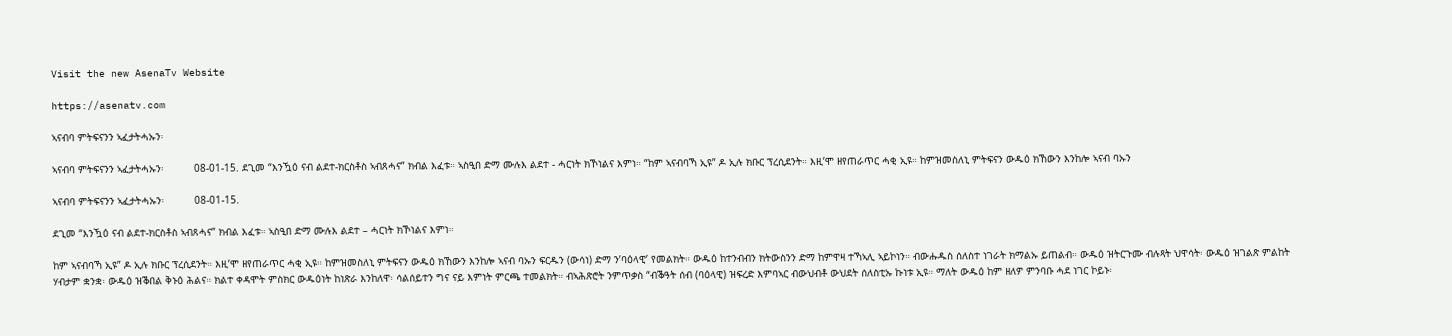Visit the new AsenaTv Website

https://asenatv.com

ኣናብባ ምትፍናንን ኣፈታትሓኡን፡

ኣናብባ ምትፍናንን ኣፈታትሓኡን፡          08-01-15. ደጊመ “እንዃዕ ናብ ልደተ-ክርስቶስ ኣብጸሓና” ክብል እፈቱ። ኣስዒበ ድማ ሙሉእ ልደተ - ሓርነት ክኾነልና እምነ። “ከም ኣናብባኻ ኢዩ” ዶ ኢሉ ክቡር ፕረሲደንት። እዚ’ሞ ዘየጠራጥር ሓቂ ኢዩ። ከምዝመስለኒ ምትፍናን ውዱዕ ክኸውን እንከሎ ኣናብ ባኡን

ኣናብባ ምትፍናንን ኣፈታትሓኡን፡          08-01-15.

ደጊመ “እንዃዕ ናብ ልደተ-ክርስቶስ ኣብጸሓና” ክብል እፈቱ። ኣስዒበ ድማ ሙሉእ ልደተ – ሓርነት ክኾነልና እምነ።

ከም ኣናብባኻ ኢዩ” ዶ ኢሉ ክቡር ፕረሲደንት። እዚ’ሞ ዘየጠራጥር ሓቂ ኢዩ። ከምዝመስለኒ ምትፍናን ውዱዕ ክኸውን እንከሎ ኣናብ ባኡን ፍርዱን (ውሳነ) ድማ ን’ባዕላዊ’ የመልክት። ውዱዕ ከተንብብን ክትውስንን ድማ ከምዋዛ ተኻኣሊ ኣይኮነን። ብውሑዱስ ሰለስተ ነገራት ክማልኡ ይጠልብ። ውዱዕ ዝትርጉሙ ብሉጻት ህዋሳት፡ ውዱዕ ዝገልጽ ምልከት ሃብታም ቋንቋ፡ ውዱዕ ዝቕበል ቅኑዕ ሕልና። ክልተ ቀዳሞት ምስክር ውዱዕነት ከነጽራ እንከለዋ፡ ሳልሰይተን ግና ናይ እምነት ምርጫ ተመልክት። ብኣሕጽሮት ንምጥቃስ “ብቕዓት ሰብ (ባዕላዊ) ዝፍረድ እምባኣር ብውህብቶ ውህደት ሰለስቲኡ ኩነቱ ኢዩ። ማለት ውዱዕ ከም ዘለዎ ምንባቡ ሓደ ነገር ኮይኑ፡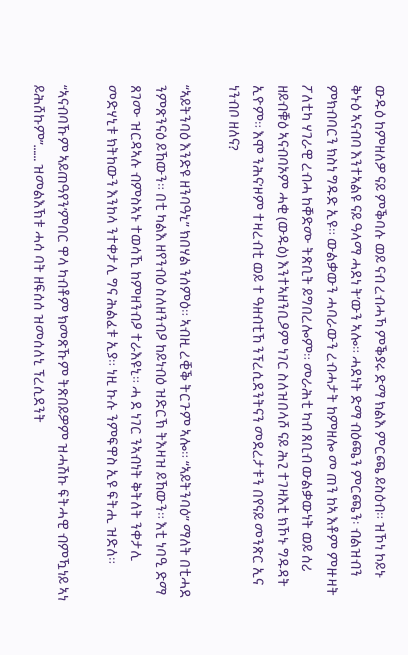ውዱዕ ከምዘለዎ ናይ ምቕባሉ ወይ ናብ ረብሓኻ ምቕያሩ ድማ ክልእ ምርጫ ይስዕብ። ዝኾነ ኮይኑ ቅኑዕ ኣናብባ እንተኣልዩ ናይ ዓላማ ሓደነ ት’ውን ኣሎ። ሓደነት ድማ ብዕጫን ምርጫን፡ ብልዝብን ምክብባርን ክስነ ግዱድ ኢዩ። ውልቃውን ሓባራውን ረብሓታት ከምዘሎ መ ጠን ከኣ እቶም ምዙዛት ፖለቲካ ሃገራዊ ረብሓ ከቐድሙ ትጽቢት ይግበረሎም። መራሕቲ ካብ ጸቢብ ውልቃውነት ወይ ሰሪ ዘይብቑዕ ኣናብባኦም ሓቂ (ውዱዕ) እንተኣዘንቢዖም ነገር ስለዝበላሾ ናይ ሕጊ ተገዛእቲ ክኾኑ ግዱዳት ኢዮም። እሞ ንሕና’ዞም ተዛረብቲ ወይ ተ ዓዘብቲኸ ንፕረሲደንትናን መደረታቱን በየናይ መንጽር ኢና ነንብቦ ዘለና?

“ኣይትንባዕ እንድዩ ዘንባዓኒ” ክበሃል ንሰምዕ። ኣብዚ ረቒቕ ትርጉም ኣሎ። “ኣይትንባዕ” ማለት በቲሓደ ንምጽንናዕ ይኸውን። በቲ ካልእ ዘየንብዕ ስለዘንብዖ ከይነብዕ ዝድርኽ ትእዛዝ ይኸውን። እቲ ነባዒ ድማ ጸገሙ ዝርዳኣሉ ብምስኣኑ ተወሳኺ ከምዘንብዖ ተራእዩኒ። ሓ ደ ነገር ንኣብነት ቅትለት ንቀታሊ መድሃኒቱ ክትከውን እንከላ ንተቀታሊ ግና ሕልፈቱ ኢያ። ነዚ ኩሉ ንምፍዋስ ኢዩ ፍትሒ ዝድለ።

“ኣናብባኹም ኣይጠዓየን’ምበር ዋላ ካብቶም ክመጽኹም ትጽበይዎም ዝሓሽኩ ፍትሓዊ ብምዃነይ ኣነ ይሕሸኩም”…… ዝመልእኽቱ ሓሳ ባት ዘፍሰሰ ዝመሰለኒ ፕረሲደንት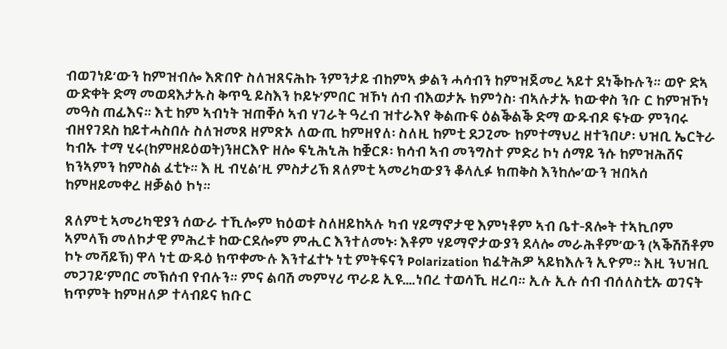ብወገነይ’ውን ከምዝብሎ እጽበዮ ስለዝጸናሕኩ ንምንታይ ብከምኣ ቃልን ሓሳብን ከምዝጀመረ ኣይተ ደነቕኩሉን። ወዮ ድኣ ውድቀት ድማ መወዳእታኡስ ቅጥዒ ይስእን ኮይኑ’ምበር ዝኾነ ሰብ ብእወታኡ ክምጎስ፡ ብኣሉታኡ ክውቀስ ንቡ ር ከምዝኾነ መዓስ ጠፊእና። እቲ ከም ኣብነት ዝጠቐሶ ኣብ ሃገራት ዓረብ ዝተራእየ ቅልጡፍ ዕልቕልቕ ድማ ውዱብዶ ፍኑው ምንባሩ ብዘየገደስ ከይተሓስበሉ ስለዝመጸ ዘምጽኦ ለውጢ ከምዘየለ፡ ስለዚ ከምቲ ደጋጊሙ ከምተማህረ ዘተንበሆ፡ ህዝቢ ኤርትራ ካብኡ ተማ ሂሩ(ከምዘይዕወት)ንዘርእዮ ዘሎ ፍኒሕኒሕ ከቛርጾ፡ ክሳብ ኣብ መንግስተ ምድሪ ኮነ ሰማይ ንሱ ከምዝሕሸና ክንኣምን ከምስል ፈቲኑ። እ ዚ ብሂል’ዚ ምስታሪኽ ጸለምቲ ኣመሪካውያን ቆላሊፉ ክጠቅስ እንከሎ’ውን ዝበኣሰ ከምዘይመቀረ ዘቓልዕ ኮነ።

ጸለምቲ ኣመሪካዊያን ሰውራ ተኺሎም ክዕወቱ ስለዘይከኣሉ ካብ ሃይማኖታዊ እምነቶም ኣብ ቤተ-ጸሎት ተኣኪቦም ኣምላኽ መለኮታዊ ምሕረቱ ከውርደሎም ምሒር እንተለመኑ፡ እቶም ሃይማኖታውያን ደላሎ መራሕቶም’ውን (ኣቕሽሽቶም ኮኑ መሻይኽ) ዋላ ነቲ ውዱዕ ክጥቀሙሉ እንተፈተኑ ነቲ ምትፍናን Polarization ክፈትሕዎ ኣይክእሉን ኢዮም። እዚ ንህዝቢ መጋገይ’ምበር መኽሰብ የብሉን። ምና ልባሽ መምሃሪ ጥራይ ኢዩ….ነበረ ተወሳኺ ዘረባ። ኢሉ ኢሉ ሰብ ብሰለስቲኡ ወገናት ክጥምት ከምዘለዎ ተላብይና ክቡር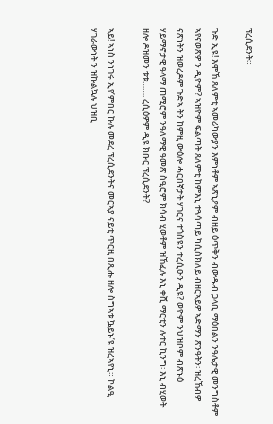ፕረሲደንት።

ጉድ ኢዩ! እሞኸ ጸለምቲ ኣመሪካውያን እምነቶም ኣጽኒዖም ብዘይ ዕጥቅን ብውዱብ ጋላቢ ማዕበልን ንዓሌታዊ መንግስቶም ኣየናወጽዎ ን ዲዮም? ኣዝዮም ፍልጣት ጸለምቲ ከምእኒ ተጓሳጣይ ካሲስክለይ ብዘርኣይዎ ኣድማን ጽንዓትን፡ ዝረኸብዎ ናጽነትን ዝወረዶም ጉድኣ ትን ከምዚ ውዕሎ ሓርበኛታት ሃገርና ተጎስዩን ተረሲዑን ዲዩ? ወዮም ንህዝቦም ብጽኑዕ ሃይማኖታዊ ዓላማ ጠሚሮም ንዓለማዊ ዓመጽ ስዒሮም ክሳብ ሂወቶም ዝኸፈሉ እኒ ቀሺ ማርቲን ሉተር ኪንግ፡ እኒ ብሂወት ዘሎ ዶዝመን ቱቱ……. ረሲዕዎም ዲዩ ክቡር ፕረሲደንት?

ኣይ! ኣነስ ንነገሩ ኢየ’ምበር ኩሉ መደረ ፕረሲደንትና መርኣያ ናይቲ ጥርዚ በጺሑ ዘሎ ስግኣቱ ኴይኑ’ዩ ዝረኣየኒ። ኮልዒ ሃገራውነት ን ዝኩልኳሉ ህዝቢ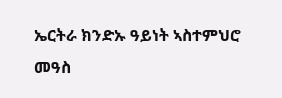ኤርትራ ክንድኡ ዓይነት ኣስተምህሮ መዓስ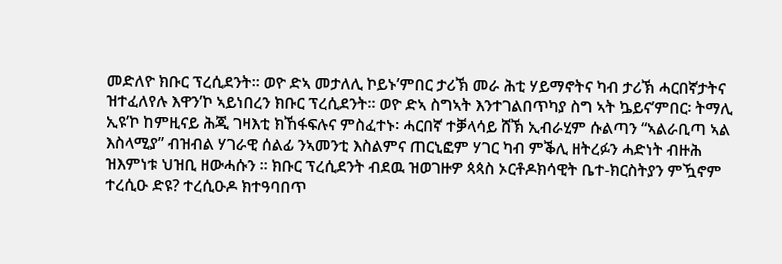መድለዮ ክቡር ፕረሲደንት። ወዮ ድኣ መታለሊ ኮይኑ’ምበር ታሪኽ መራ ሕቲ ሃይማኖትና ካብ ታሪኽ ሓርበኛታትና ዝተፈለየሉ እዋን’ኮ ኣይነበረን ክቡር ፕረሲደንት። ወዮ ድኣ ስግኣት እንተገልበጥካያ ስግ ኣት ኴይና’ምበር፡ ትማሊ ኢዩ’ኮ ከምዚናይ ሕጂ ገዛእቲ ክኸፋፍሉና ምስፈተኑ፡ ሓርበኛ ተቓላሳይ ሸኽ ኢብራሂም ሱልጣን “ኣልራቢጣ ኣል እስላሚያ” ብዝብል ሃገራዊ ሰልፊ ንኣመንቲ እስልምና ጠርኒፎም ሃገር ካብ ምቕሊ ዘትረፉን ሓድነት ብዙሕ ዝእምነቱ ህዝቢ ዘውሓሱን ። ክቡር ፕረሲደንት ብደዉ ዝወገዙዎ ጳጳስ ኦርቶዶክሳዊት ቤተ-ክርስትያን ምዃኖም ተረሲዑ ድዩ? ተረሲዑዶ ክተዓባበጥ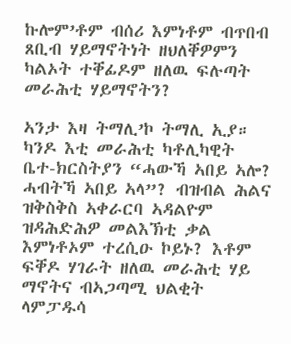ኩሎም’ቶም ብሰሪ እምነቶም ብጥበብ ጸቢብ ሃይማኖትነት ዘህለቐዎምን ካልኦት ተቐፊዶም ዘለዉ ፍሉጣት መራሕቲ ሃይማኖትን?

ኣንታ እዛ ትማሊ’ኮ ትማሊ ኢያ። ካንዶ እቲ መራሕቲ ካቶሊካዊት ቤተ-ክርስትያን “ሓውኻ ኣበይ ኣሎ? ሓብትኻ ኣበይ ኣላ”? ብዝብል ሕልና ዝቅስቅስ ኣቀራርባ ኣዳልዮም ዝዳሕድሕዎ መልእኽቲ ቃል እምነቶኦም ተረሲዑ ኮይኑ? እቶም ፍቐዶ ሃገራት ዘለዉ መራሕቲ ሃይ ማኖትና ብኣጋጣሚ ህልቂት ላምፓዱሳ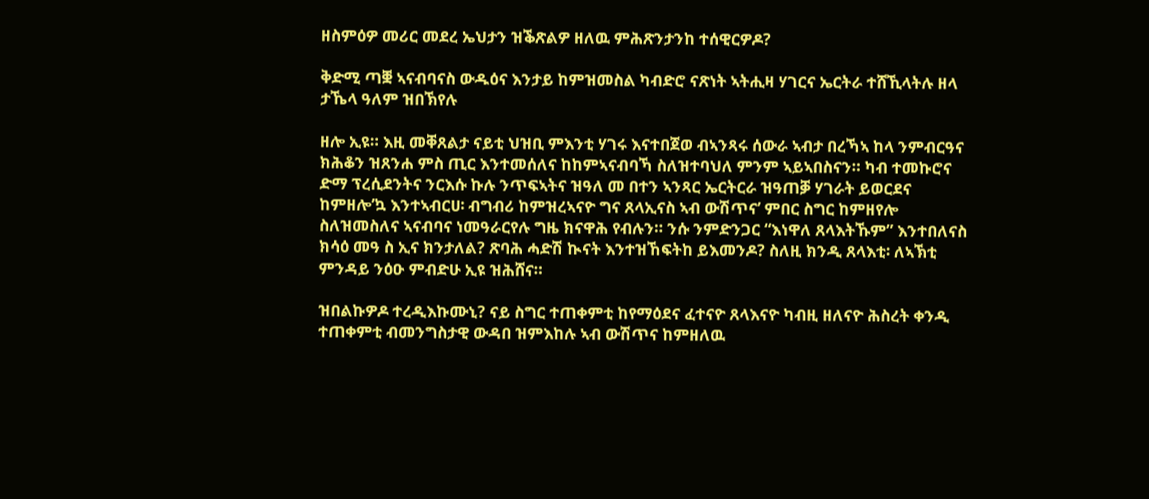ዘስምዕዎ መሪር መደረ ኤህታን ዝቕጽልዎ ዘለዉ ምሕጽንታንከ ተሰዊርዎዶ?

ቅድሚ ጣቛ ኣናብባናስ ውዱዕና እንታይ ከምዝመስል ካብድሮ ናጽነት ኣትሒዛ ሃገርና ኤርትራ ተሸኺላትሉ ዘላ ታኼላ ዓለም ዝበኽየሉ

ዘሎ ኢዩ። እዚ መቐጸልታ ናይቲ ህዝቢ ምእንቲ ሃገሩ እናተበጀወ ብኣንጻሩ ሰውራ ኣብታ በረኻኣ ከላ ንምብርዓና ክሕቆን ዝጸንሐ ምስ ጢር እንተመሰለና ከከምኣናብባኻ ስለዝተባህለ ምንም ኣይኣበስናን። ካብ ተመኩሮና ድማ ፕረሲደንትና ንርእሱ ኩሉ ንጥፍኣትና ዝዓለ መ በተን ኣንጻር ኤርትርራ ዝዓጠቓ ሃገራት ይወርደና ከምዘሎ’ኳ እንተኣብርሀ፡ ብግብሪ ከምዝረኣናዮ ግና ጸላኢናስ ኣብ ውሽጥና’ ምበር ስግር ከምዘየሎ ስለዝመስለና ኣናብባና ነመዓራርየሉ ግዜ ክናዋሕ የብሉን። ንሱ ንምድንጋር “እነዋለ ጸላእትኹም” እንተበለናስ ክሳዕ መዓ ስ ኢና ክንታለል? ጽባሕ ሓድሽ ኲናት እንተዝኸፍትከ ይእመንዶ? ስለዚ ክንዲ ጸላእቲ፡ ለኣኽቲ ምንዳይ ንዕዑ ምብድሁ ኢዩ ዝሕሸና።

ዝበልኩዎዶ ተረዲእኩሙኒ? ናይ ስግር ተጠቀምቲ ከየማዕደና ፈተናዮ ጸላእናዮ ካብዚ ዘለናዮ ሕስረት ቀንዲ ተጠቀምቲ ብመንግስታዊ ውዳበ ዝምእከሉ ኣብ ውሽጥና ከምዘለዉ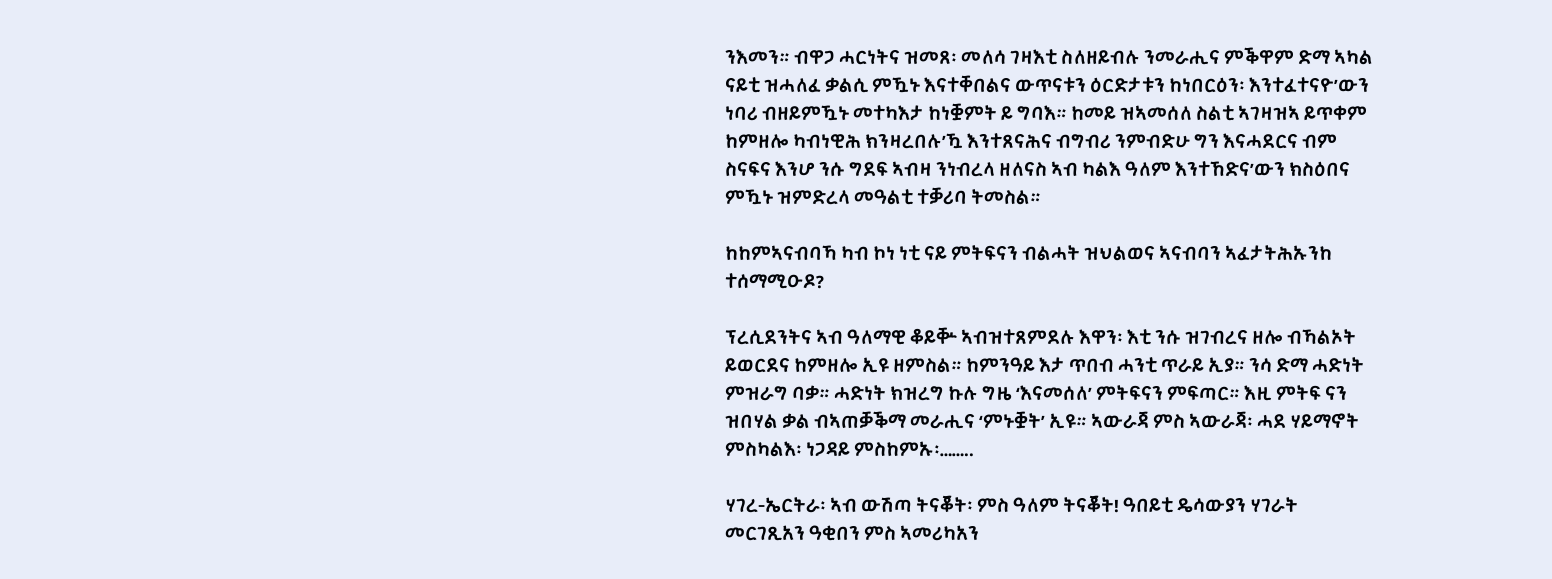ንእመን። ብዋጋ ሓርነትና ዝመጸ፡ መለሳ ገዛእቲ ስለዘይብሉ ንመራሒና ምቕዋም ድማ ኣካል ናይቲ ዝሓለፈ ቃልሲ ምዃኑ እናተቐበልና ውጥናቱን ዕርድታቱን ከነበርዕን፡ እንተፈተናዮ’ውን ነባሪ ብዘይምዃኑ መተካእታ ከነቛምት ይ ግባእ። ከመይ ዝኣመሰለ ስልቲ ኣገዛዝኣ ይጥቀም ከምዘሎ ካብነዊሕ ክንዛረበሉ’ዃ እንተጸናሕና ብግብሪ ንምብድሁ ግን እናሓደርና ብም ስናፍና እንሆ ንሱ ግደፍ ኣብዛ ንነብረላ ዘለናስ ኣብ ካልእ ዓለም እንተኸድና’ውን ክስዕበና ምዃኑ ዝምድረላ መዓልቲ ተቓሪባ ትመስል።

ከከምኣናብባኻ ካብ ኮነ ነቲ ናይ ምትፍናን ብልሓት ዝህልወና ኣናብባን ኣፈታትሕኡንከ ተሰማሚዑዶ?

ፕረሲደንትና ኣብ ዓለማዊ ቆይቝ ኣብዝተጸምደሉ እዋን፡ እቲ ንሱ ዝገብረና ዘሎ ብኻልኦት ይወርደና ከምዘሎ ኢዩ ዘምስል። ከምንዓይ እታ ጥበብ ሓንቲ ጥራይ ኢያ። ንሳ ድማ ሓድነት ምዝራግ ባቃ። ሓድነት ክዝረግ ኩሉ ግዜ ‘እናመሰለ’ ምትፍናን ምፍጣር። እዚ ምትፍ ናን ዝበሃል ቃል ብኣጠቓቕማ መራሒና ‘ምኑቛት’ ኢዩ። ኣውራጃ ምስ ኣውራጃ፡ ሓደ ሃይማኖት ምስካልእ፡ ነጋዳይ ምስከምኡ፡……..

ሃገረ-ኤርትራ፡ ኣብ ውሽጣ ትናቖት፡ ምስ ዓለም ትናቖት! ዓበይቲ ዴሳውያን ሃገራት መርገጺአን ዓቂበን ምስ ኣመሪካአን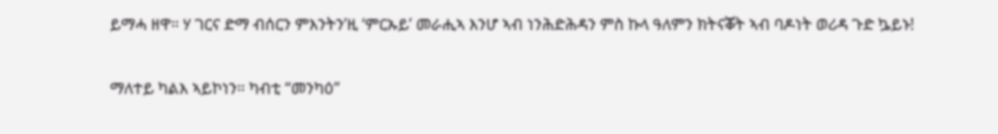ይማሓ ዘዋ። ሃ ገርና ድማ ብሰርን ምእንትን’ዚ ‘ምርኡይ’ መራሒኣ እንሆ ኣብ ነንሕድሕዳን ምስ ኩላ ዓለምን ክትናቖት ኣብ ባዶነት ወሪዳ ጉድ ኴይኑ!

ማለተይ ካልእ ኣይኮነን። ካብቲ “መንካዕ”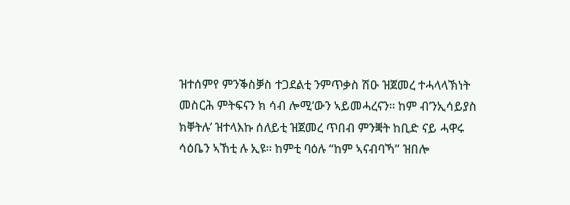ዝተሰምየ ምንቕስቓስ ተጋደልቲ ንምጥቃስ ሽዑ ዝጀመረ ተሓላላኽነት መስርሕ ምትፍናን ክ ሳብ ሎሚ’ውን ኣይመሓረናን። ከም ብ’ንኢሳይያስ ክቐትሉ’ ዝተላእኩ ሰለይቲ ዝጀመረ ጥበብ ምንቛት ከቢድ ናይ ሓዋሩ ሳዕቤን ኣኸቲ ሉ ኢዩ። ከምቲ ባዕሉ “ከም ኣናብባኻ” ዝበሎ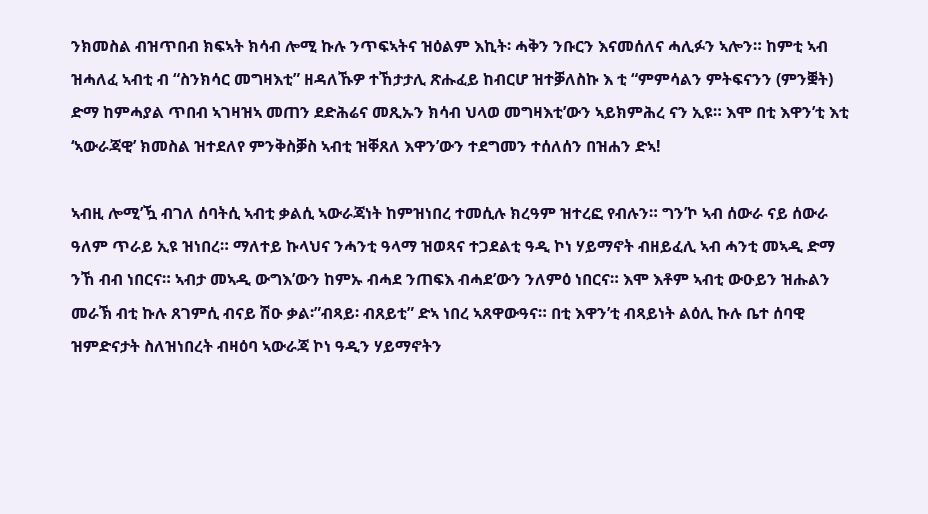ንክመስል ብዝጥበብ ክፍኣት ክሳብ ሎሚ ኩሉ ንጥፍኣትና ዝዕልም እኪት፡ ሓቅን ንቡርን እናመሰለና ሓሊፉን ኣሎን። ከምቲ ኣብ ዝሓለፈ ኣብቲ ብ “ስንክሳር መግዛእቲ” ዘዳለኹዎ ተኸታታሊ ጽሑፈይ ከብርሆ ዝተቓለስኩ እ ቲ “ምምሳልን ምትፍናንን (ምንቛት) ድማ ከምሓያል ጥበብ ኣገዛዝኣ መጠን ደድሕሬና መጺኡን ክሳብ ህላወ መግዛእቲ’ውን ኣይክምሕረ ናን ኢዩ። እሞ በቲ እዋን’ቲ እቲ ‘ኣውራጃዊ’ ክመስል ዝተደለየ ምንቅስቓስ ኣብቲ ዝቐጸለ እዋን’ውን ተደግመን ተሰለሰን በዝሐን ድኣ!

ኣብዚ ሎሚ’ዃ ብገለ ሰባትሲ ኣብቲ ቃልሲ ኣውራጃነት ከምዝነበረ ተመሲሉ ክረዓም ዝተረፎ የብሉን። ግን’ኮ ኣብ ሰውራ ናይ ሰውራ ዓለም ጥራይ ኢዩ ዝነበረ። ማለተይ ኩላህና ንሓንቲ ዓላማ ዝወጻና ተጋደልቲ ዓዲ ኮነ ሃይማኖት ብዘይፈሊ ኣብ ሓንቲ መኣዲ ድማ ንኸ ብብ ነበርና። ኣብታ መኣዲ ውግእ’ውን ከምኡ ብሓደ ንጠፍእ ብሓደ’ውን ንለምዕ ነበርና። እሞ እቶም ኣብቲ ውዑይን ዝሑልን መራኽ ብቲ ኩሉ ጸገምሲ ብናይ ሽዑ ቃል፡”ብጻይ፡ ብጸይቲ” ድኣ ነበረ ኣጸዋውዓና። በቲ እዋን’ቲ ብጻይነት ልዕሊ ኩሉ ቤተ ሰባዊ ዝምድናታት ስለዝነበረት ብዛዕባ ኣውራጃ ኮነ ዓዲን ሃይማኖትን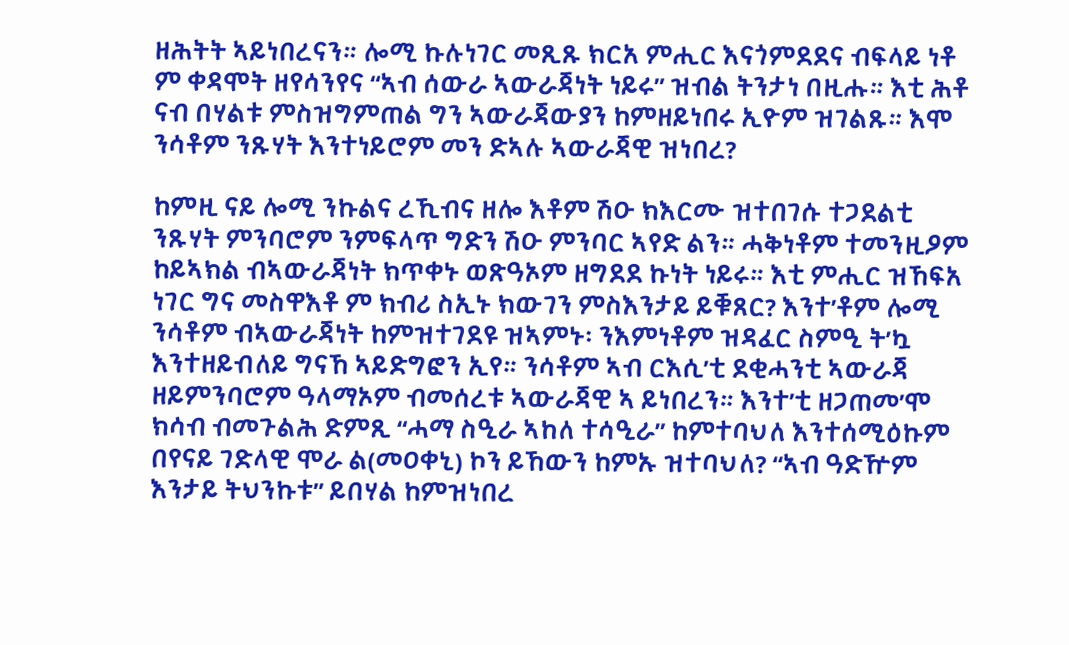ዘሕትት ኣይነበረናን። ሎሚ ኩሉነገር መጺጹ ክርአ ምሒር እናጎምደደና ብፍላይ ነቶ ም ቀዳሞት ዘየሳንየና “ኣብ ሰውራ ኣውራጃነት ነይሩ” ዝብል ትንታነ በዚሑ። እቲ ሕቶ ናብ በሃልቱ ምስዝግምጠል ግን ኣውራጃውያን ከምዘይነበሩ ኢዮም ዝገልጹ። እሞ ንሳቶም ንጹሃት እንተነይሮም መን ድኣሉ ኣውራጃዊ ዝነበረ?

ከምዚ ናይ ሎሚ ንኩልና ረኺብና ዘሎ እቶም ሽዑ ክእርሙ ዝተበገሱ ተጋደልቲ ንጹሃት ምንባሮም ንምፍላጥ ግድን ሽዑ ምንባር ኣየድ ልን። ሓቅነቶም ተመንዚዖም ከይኣክል ብኣውራጃነት ክጥቀኑ ወጽዓኦም ዘግደደ ኩነት ነይሩ። እቲ ምሒር ዝኸፍአ ነገር ግና መስዋእቶ ም ክብሪ ስኢኑ ክውገን ምስእንታይ ይቑጸር? እንተ’ቶም ሎሚ ንሳቶም ብኣውራጃነት ከምዝተገደዩ ዝኣምኑ፡ ንእምነቶም ዝዳፈር ስምዒ ት’ኳ እንተዘይብለይ ግናኸ ኣይድግፎን ኢየ። ንሳቶም ኣብ ርእሲ’ቲ ደቂሓንቲ ኣውራጃ ዘይምንባሮም ዓላማኦም ብመሰረቱ ኣውራጃዊ ኣ ይነበረን። እንተ’ቲ ዘጋጠመ’ሞ ክሳብ ብመጉልሕ ድምጺ “ሓማ ስዒራ ኣከለ ተሳዒራ” ከምተባህለ እንተሰሚዕኩም በየናይ ገድላዊ ሞራ ል(መዐቀኒ) ኮን ይኸውን ከምኡ ዝተባህለ? “ኣብ ዓድዅም እንታይ ትህንኩቱ” ይበሃል ከምዝነበረ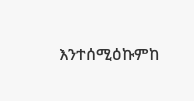እንተሰሚዕኩምከ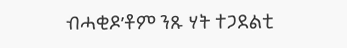ብሓቂዶ’ቶም ንጹ ሃት ተጋደልቲ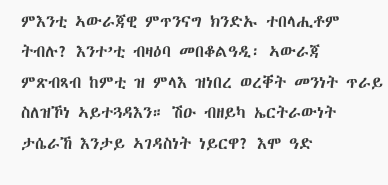ምእንቲ ኣውራጃዊ ምጥንናግ ክንድኡ ተበላሒቶም ትብሉ? እንተ’ቲ ብዛዕባ መበቆልዓዲ፡ ኣውራጃ ምጽብጻብ ከምቲ ዝ ምላእ ዝነበረ ወረቐት መንነት ጥራይ ስለዝኾነ ኣይተጓዳእን። ሽዑ ብዘይካ ኤርትራውነት ታሴራኸ እንታይ ኣገዳስነት ነይርዋ? እሞ ዓድ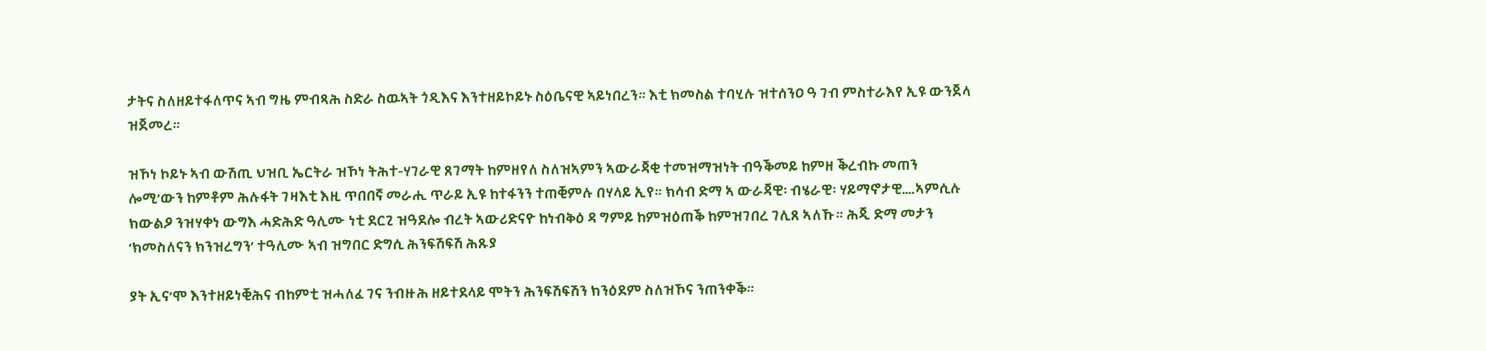ታትና ስለዘይተፋለጥና ኣብ ግዜ ምብጻሕ ስድራ ስዉኣት ጎዲእና እንተዘይኮይኑ ስዕቤናዊ ኣይነበረን። እቲ ክመስል ተባሂሉ ዝተሰንዐ ዓ ገብ ምስተራእየ ኢዩ ውንጀላ ዝጀመረ።

ዝኾነ ኮይኑ ኣብ ውሽጢ ህዝቢ ኤርትራ ዝኾነ ትሕተ-ሃገራዊ ጸገማት ከምዘየለ ስለዝኣምን ኣውራጃቂ ተመዝማዝነት ብዓቕመይ ከምዘ ቕረብኩ መጠን ሎሚ’ውን ከምቶም ሕሉፋት ገዛእቲ እዚ ጥበበኛ መራሒ ጥራይ ኢዩ ከተፋንን ተጠቒምሉ በሃላይ ኢየ። ክሳብ ድማ ኣ ውራጃዊ፡ ብሄራዊ፡ ሃይማኖታዊ….ኣምሲሉ ክውልዖ ንዝሃቀነ ውግእ ሓድሕድ ዓሊሙ ነቲ ደርጊ ዝዓደሎ ብረት ኣውሪድናዮ ከነብቅዕ ዳ ግምይ ከምዝዕጠቕ ከምዝገበረ ገሊጸ ኣለኹ። ሕጂ ድማ መታን ‘ክመስለናን ክንዝረግን’ ተዓሊሙ ኣብ ዝግበር ድግሲ ሕንፍሽፍሽ ሕጹያ

ያት ኢና’ሞ እንተዘይነቒሕና ብከምቲ ዝሓለፈ ገና ንብዙሕ ዘይተደላይ ሞትን ሕንፍሽፍሽን ክንዕደም ስለዝኾና ንጠንቀቕ።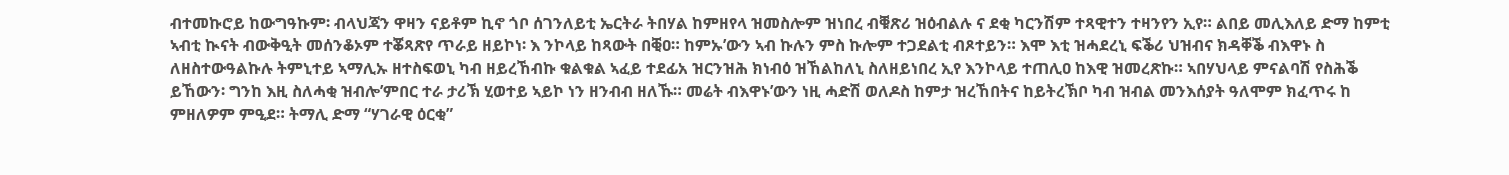ብተመኩሮይ ከውግዓኩም፡ ብላህጃን ዋዛን ናይቶም ኪኖ ጎቦ ሰገንለይቲ ኤርትራ ትበሃል ከምዘየላ ዝመስሎም ዝነበረ ብቑጽሪ ዝዕብልሉ ና ደቂ ካርንሽም ተጻዊተን ተዛንየን ኢየ። ልበይ መሊእለይ ድማ ከምቲ ኣብቲ ኲናት ብውቅዒት መሰንቆኦም ተቖጻጽየ ጥራይ ዘይኮነ፡ እ ንኮላይ ከጻውት በቒዐ። ከምኡ’ውን ኣብ ኩሉን ምስ ኩሎም ተጋደልቲ ብጾተይን። እሞ እቲ ዝሓደረኒ ፍቕሪ ህዝብና ክዳቐቕ ብእዋኑ ስ ለዘስተውዓልኩሉ ትምኒተይ ኣማሊኡ ዘተስፍወኒ ካብ ዘይረኸብኩ ቁልቁል ኣፈይ ተደፊአ ዝርንዝሕ ክነብዕ ዝኸልከለኒ ስለዘይነበረ ኢየ እንኮላይ ተጠሊዐ ከእዊ ዝመረጽኩ። ኣበሃህላይ ምናልባሽ የስሕቕ ይኸውን፡ ግንከ እዚ ስለሓቂ ዝብሎ’ምበር ተራ ታሪኽ ሂወተይ ኣይኮ ነን ዘንብብ ዘለኹ። መሬት ብእዋኑ’ውን ነዚ ሓድሽ ወለዶስ ከምታ ዝረኸበትና ከይትረኽቦ ካብ ዝብል መንእሰያት ዓለሞም ክፈጥሩ ከ ምዘለዎም ምዒደ። ትማሊ ድማ “ሃገራዊ ዕርቂ”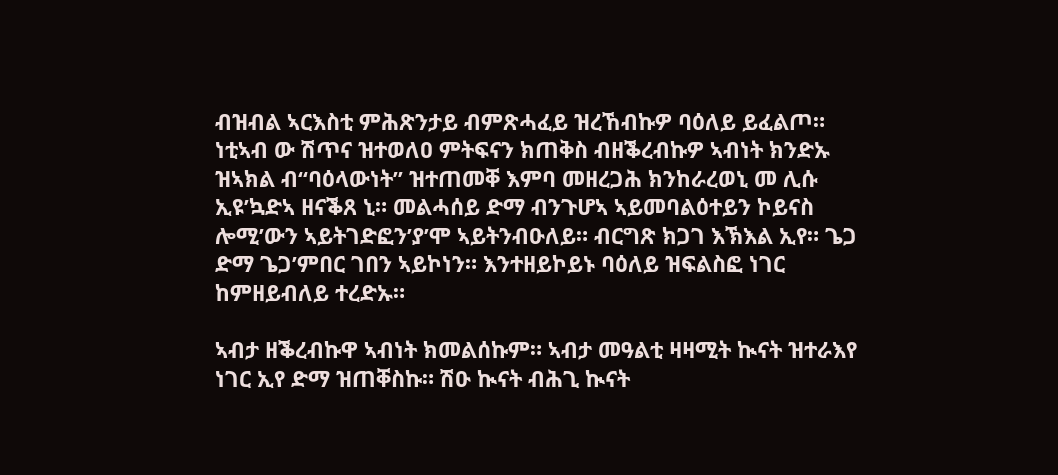ብዝብል ኣርእስቲ ምሕጽንታይ ብምጽሓፈይ ዝረኸብኩዎ ባዕለይ ይፈልጦ። ነቲኣብ ው ሽጥና ዝተወለዐ ምትፍናን ክጠቅስ ብዘቕረብኩዎ ኣብነት ክንድኡ ዝኣክል ብ“ባዕላውነት” ዝተጠመቐ እምባ መዘረጋሕ ክንከራረወኒ መ ሊሱ ኢዩ’ኳድኣ ዘናቕጸ ኒ። መልሓሰይ ድማ ብንጉሆኣ ኣይመባልዕተይን ኮይናስ ሎሚ’ውን ኣይትገድፎን’ያ’ሞ ኣይትንብዑለይ። ብርግጽ ክጋገ እኽእል ኢየ። ጌጋ ድማ ጌጋ’ምበር ገበን ኣይኮነን። እንተዘይኮይኑ ባዕለይ ዝፍልስፎ ነገር ከምዘይብለይ ተረድኡ።

ኣብታ ዘቕረብኩዋ ኣብነት ክመልሰኩም። ኣብታ መዓልቲ ዛዛሚት ኲናት ዝተራእየ ነገር ኢየ ድማ ዝጠቐስኩ። ሽዑ ኲናት ብሕጊ ኲናት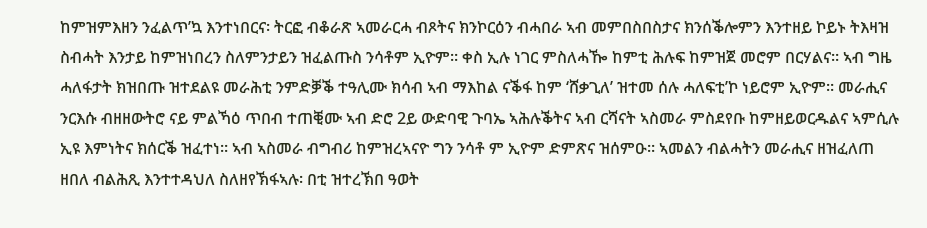ከምዝምእዘን ንፈልጥ’ኳ እንተነበርና፡ ትርፎ ብቆራጽ ኣመራርሓ ብጾትና ክንኮርዕን ብሓበራ ኣብ መምበስበስታና ክንሰቕሎምን እንተዘይ ኮይኑ ትእዛዝ ስብሓት እንታይ ከምዝነበረን ስለምንታይን ዝፈልጡስ ንሳቶም ኢዮም። ቀስ ኢሉ ነገር ምስለሓዀ ከምቲ ሕሉፍ ከምዝጀ መሮም በርሃልና። ኣብ ግዜ ሓለፋታት ክዝበጡ ዝተደልዩ መራሕቲ ንምድቓቕ ተዓሊሙ ክሳብ ኣብ ማእከል ናቕፋ ከም ‘ሸቃጊለ’ ዝተመ ሰሉ ሓለፍቲ’ኮ ነይሮም ኢዮም። መራሒና ንርእሱ ብዘዘውትሮ ናይ ምልኻዕ ጥበብ ተጠቒሙ ኣብ ድሮ 2ይ ውድባዊ ጉባኤ ኣሕሉቕትና ኣብ ርሻናት ኣስመራ ምስደየቡ ከምዘይወርዱልና ኣምሲሉ ኢዩ እምነትና ክሰርቕ ዝፈተነ። ኣብ ኣስመራ ብግብሪ ከምዝረኣናዮ ግን ንሳቶ ም ኢዮም ድምጽና ዝሰምዑ። ኣመልን ብልሓትን መራሒና ዘዝፈለጠ ዘበለ ብልሕጺ እንተተዳህለ ስለዘየኽፋኣሉ፡ በቲ ዝተረኽበ ዓወት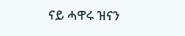ናይ ሓዋሩ ዝናን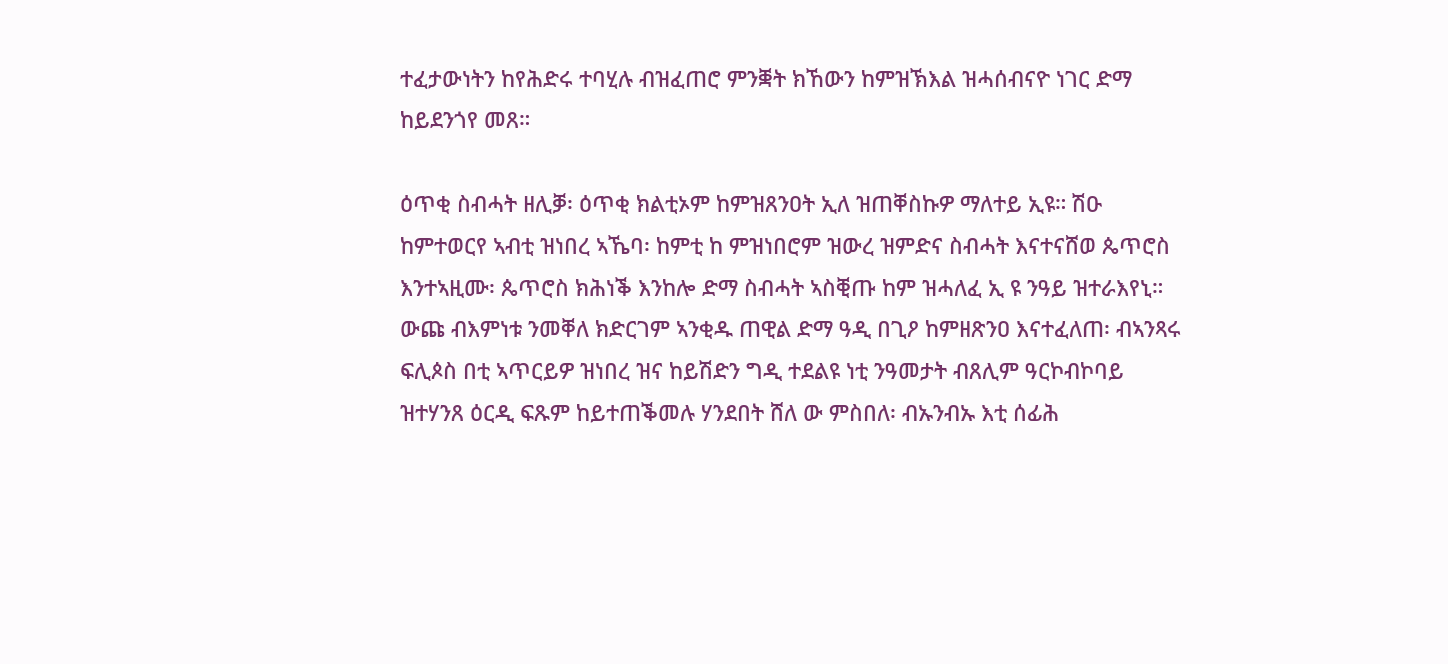ተፈታውነትን ከየሕድሩ ተባሂሉ ብዝፈጠሮ ምንቛት ክኸውን ከምዝኽእል ዝሓሰብናዮ ነገር ድማ ከይደንጎየ መጸ።

ዕጥቂ ስብሓት ዘሊቓ፡ ዕጥቂ ክልቲኦም ከምዝጸንዐት ኢለ ዝጠቐስኩዎ ማለተይ ኢዩ። ሽዑ ከምተወርየ ኣብቲ ዝነበረ ኣኼባ፡ ከምቲ ከ ምዝነበሮም ዝውረ ዝምድና ስብሓት እናተናሸወ ጴጥሮስ እንተኣዚሙ፡ ጴጥሮስ ክሕነቕ እንከሎ ድማ ስብሓት ኣስቒጡ ከም ዝሓለፈ ኢ ዩ ንዓይ ዝተራእየኒ። ውጩ ብእምነቱ ንመቐለ ክድርገም ኣንቂዱ ጠዊል ድማ ዓዲ በጊዖ ከምዘጽንዐ እናተፈለጠ፡ ብኣንጻሩ ፍሊጶስ በቲ ኣጥርይዎ ዝነበረ ዝና ከይሽድን ግዲ ተደልዩ ነቲ ንዓመታት ብጸሊም ዓርኮብኮባይ ዝተሃንጸ ዕርዲ ፍጹም ከይተጠቕመሉ ሃንደበት ሸለ ው ምስበለ፡ ብኡንብኡ እቲ ሰፊሕ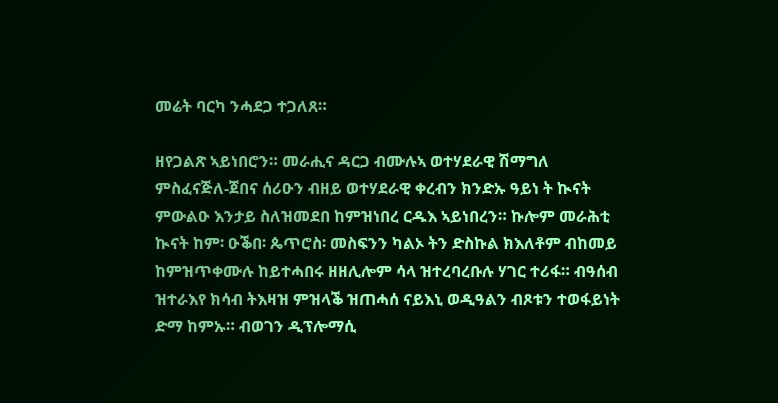መሬት ባርካ ንሓደጋ ተጋለጸ።

ዘየጋልጽ ኣይነበሮን። መራሒና ዳርጋ ብሙሉኣ ወተሃደራዊ ሽማግለ ምስፈናጅለ-ጀበና ሰሪዑን ብዘይ ወተሃደራዊ ቀረብን ክንድኡ ዓይነ ት ኲናት ምውልዑ እንታይ ስለዝመደበ ከምዝነበረ ርዱእ ኣይነበረን። ኩሎም መራሕቲ ኲናት ከም፡ ዑቕበ፡ ጴጥሮስ፡ መስፍንን ካልኦ ትን ድስኩል ክእለቶም ብከመይ ከምዝጥቀሙሉ ከይተሓበሩ ዘዘሊሎም ሳላ ዝተረባረቡሉ ሃገር ተሪፋ። ብዓሰብ ዝተራእየ ክሳብ ትእዛዝ ምዝላቕ ዝጠሓሰ ናይእኒ ወዲዓልን ብጾቱን ተወፋይነት ድማ ከምኡ። ብወገን ዲፕሎማሲ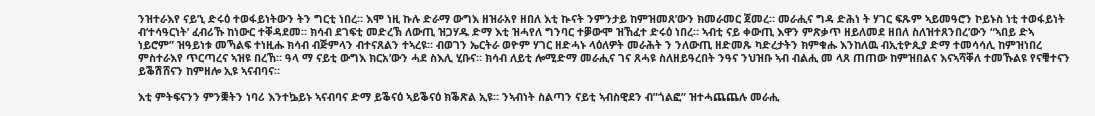ንዝተራእየ ናይ’ኒ ድሩዕ ተወፋይነትውን ትን ግርቲ ነበረ። እሞ ነዚ ኩሉ ድራማ ውግእ ዘዝራአየ ዘበለ እቲ ኲናት ንምንታይ ከምዝመጸ’ውን ክመራመር ጀመረ። መራሒና ግዳ ድሕነ ት ሃገር ፍጹም ኣይመዓሮን ኮይኑስ ነቲ ተወፋይነት ብ’ተሳዓርነት’ ፈብሪኹ ከነውር ተቐዳደመ። ክሳብ ደገፍቲ መድረኽ ለውጢ ዝጋሃዱ ድማ እቲ ዝሓየለ ግንባር ተቓውሞ ዝኸፈተ ድሩዕ ነበረ። ኣብቲ ናይ ቀውጢ እዋን ምጽቃጥ ዘይለመደ ዘበለ ስለዝተጸንበረ’ውን “ኣበይ ድኣ ነይሮም” ዝዓይነቱ መኻልፍ ተነዚሑ ክሳብ ብጅምላን ብተናጸልን ተኣረዩ። ብወገን ኤርትራ ወዮም ሃገር ዘድሓኑ ላዕለዎት መራሕት ን ንለውጢ ዘድመጹ ካድረታትን ክምቁሑ እንከለዉ ብኢቲዮጲያ ድማ ተመሳሳሊ ከምዝነበረ ምስተራእየ ጥርጣረና ኣዝዩ በረኸ። ዓላ ማ ናይቲ ውግእ ክርአ’ውን ሓደ ስእሊ ሂቡና። ክሳብ ለይቲ ሎሚድማ መራሒና ገና ጸሓዩ ስለዘይዓረበት ንዓና ንህዝቡ ኣብ ብልሒ መ ላጸ ጠጠው ከምዝበልና እናኣሻቐለ ተመኹልዩ የናቑተናን ይቕሽሸናን ከምዘሎ ኢዩ ኣናብባና።

እቲ ምትፍናንን ምንቛትን ነባሪ እንተኴይኑ ኣናብባና ድማ ይቕናዕ ኣይቕናዕ ክቕጽል ኢዩ። ንኣብነት ስልጣን ናይቲ ኣብስዊደን ብ”ጎልፎ” ዝተሓጨጨሉ መራሒ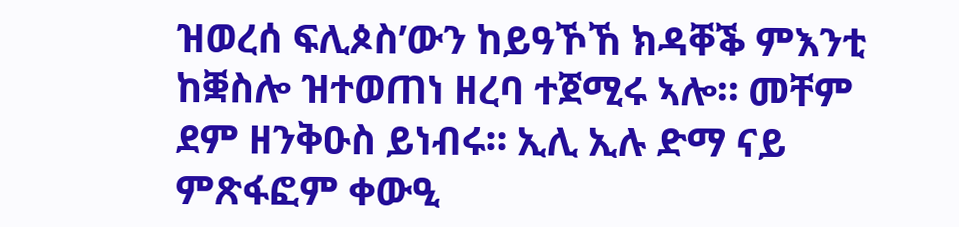ዝወረሰ ፍሊጶስ’ውን ከይዓኾኸ ክዳቐቕ ምእንቲ ከቛስሎ ዝተወጠነ ዘረባ ተጀሚሩ ኣሎ። መቸም ደም ዘንቅዑስ ይነብሩ። ኢሊ ኢሉ ድማ ናይ ምጽፋፎም ቀውዒ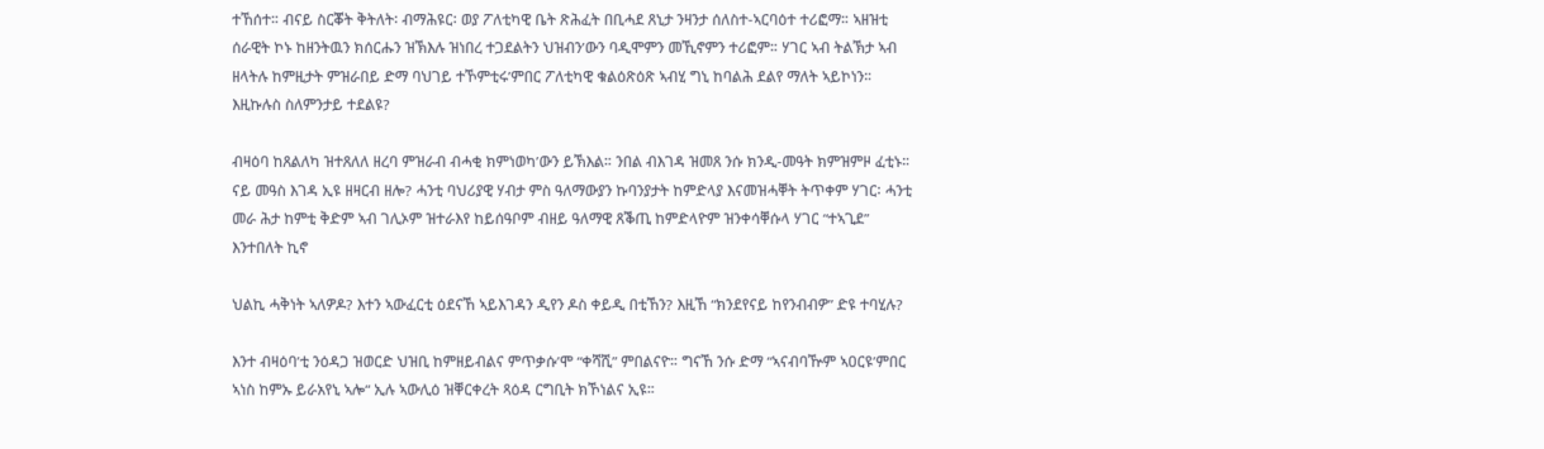ተኸሰተ። ብናይ ስርቖት ቅትለት፡ ብማሕዩር፡ ወያ ፖለቲካዊ ቤት ጽሕፈት በቢሓደ ጸኒታ ንዛንታ ሰለስተ-ኣርባዕተ ተሪፎማ። ኣዘዝቲ ሰራዊት ኮኑ ከዘንትዉን ክሰርሑን ዝኽእሉ ዝነበረ ተጋደልትን ህዝብን’ውን ባዲሞምን መኺኖምን ተሪፎም። ሃገር ኣብ ትልኽታ ኣብ ዘላትሉ ከምዚታት ምዝራበይ ድማ ባህገይ ተኾምቲሩ’ምበር ፖለቲካዊ ቁልዕጽዕጽ ኣብሂ ግኒ ከባልሕ ደልየ ማለት ኣይኮነን። እዚኩሉስ ስለምንታይ ተደልዩ?

ብዛዕባ ከጸልለካ ዝተጸለለ ዘረባ ምዝራብ ብሓቂ ክምነወካ’ውን ይኽእል። ንበል ብእገዳ ዝመጸ ንሱ ክንዲ-መዓት ክምዝምዞ ፈቲኑ። ናይ መዓስ እገዳ ኢዩ ዘዛርብ ዘሎ? ሓንቲ ባህሪያዊ ሃብታ ምስ ዓለማውያን ኩባንያታት ከምድላያ እናመዝሓቐት ትጥቀም ሃገር፡ ሓንቲ መራ ሕታ ከምቲ ቅድም ኣብ ገሊኦም ዝተራእየ ከይሰዓቦም ብዘይ ዓለማዊ ጸቕጢ ከምድላዮም ዝንቀሳቐሱላ ሃገር “ተኣጊደ” እንተበለት ኪኖ

ህልኪ ሓቅነት ኣለዎዶ? እተን ኣውፈርቲ ዕደናኸ ኣይእገዳን ዲየን ዶስ ቀይዲ በቲኸን? እዚኸ “ክንደየናይ ከየንብብዎ” ድዩ ተባሂሉ?

እንተ ብዛዕባ’ቲ ንዕዳጋ ዝወርድ ህዝቢ ከምዘይብልና ምጥቃሱ’ሞ “ቀሻሺ” ምበልናዮ። ግናኸ ንሱ ድማ “ኣናብባዅም ኣዐርዩ’ምበር ኣነስ ከምኡ ይራአየኒ ኣሎ“ ኢሉ ኣውሊዕ ዝቐርቀረት ጻዕዳ ርግቢት ክኾነልና ኢዩ።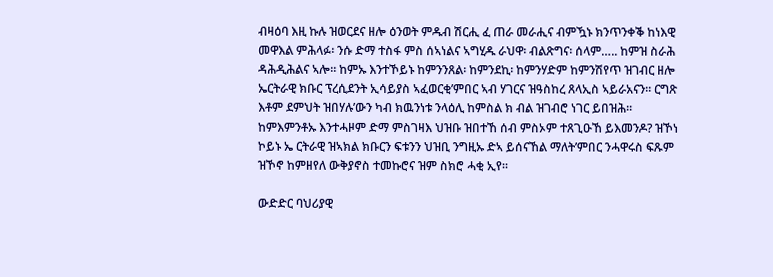ብዛዕባ እዚ ኩሉ ዝወርደና ዘሎ ዕንወት ምዱብ ሽርሒ ፈ ጠራ መራሒና ብምዃኑ ክንጥንቀቕ ከነእዊ መዋእል ምሕላፉ፡ ንሱ ድማ ተስፋ ምስ ሰኣነልና ኣግሂዱ ራህዋ፡ ብልጽግና፡ ሰላም….. ከምዝ ስራሕ ዳሕዲሕልና ኣሎ። ከምኡ እንተኾይኑ ከምንንጸል፡ ከምንደኪ፡ ከምንሃድም ከምንሽየጥ ዝገብር ዘሎ ኤርትራዊ ክቡር ፕረሲደንት ኢሳይያስ ኣፈወርቂ’ምበር ኣብ ሃገርና ዝዓስከረ ጸላኢስ ኣይራአናን። ርግጽ እቶም ደምህት ዝበሃሉ’ውን ካብ ክዉንነቱ ንላዕሊ ከምስል ክ ብል ዝገብሮ ነገር ይበዝሕ። ከምእምንቶኡ እንተሓዞም ድማ ምስገዛእ ህዝቡ ዝበተኸ ሰብ ምስኦም ተጸጊዑኸ ይእመንዶ? ዝኾነ ኮይኑ ኤ ርትራዊ ዝኣክል ክቡርን ፍቱንን ህዝቢ ንግዚኡ ድኣ ይሰናኸል ማለት’ምበር ንሓዋሩስ ፍጹም ዝኾኖ ከምዘየለ ውቅያኖስ ተመኩሮና ዝም ስክሮ ሓቂ ኢየ።

ውድድር ባህሪያዊ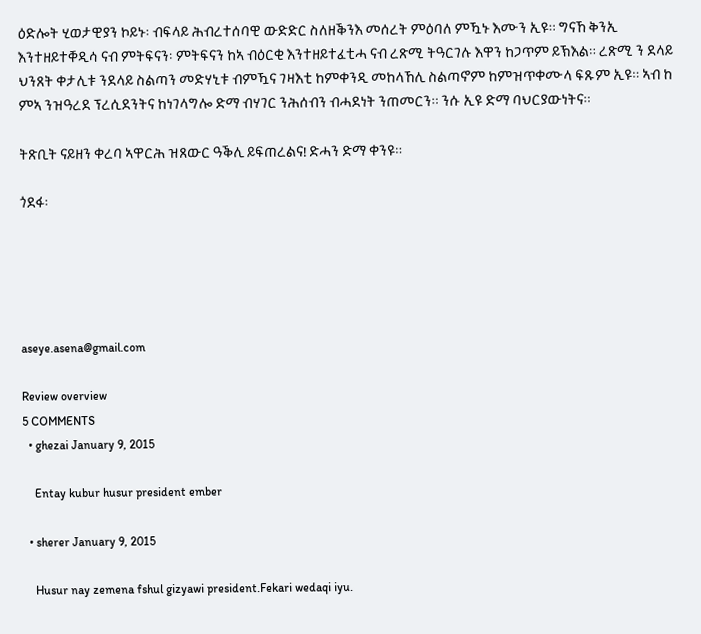ዕድሎት ሂወታዊያን ኮይኑ፡ ብፍላይ ሕብረተሰባዊ ውድድር ስለዘቕንእ መሰረት ምዕባለ ምዃኑ እሙን ኢዩ። ግናኸ ቅንኢ እንተዘይተቐዲሳ ናብ ምትፍናን፡ ምትፍናን ከኣ ብዕርቂ እንተዘይተፈቲሓ ናብ ረጽሚ ትዓርገሉ እዋን ከጋጥም ይኽእል። ረጽሚ ን ደላይ ህንጸት ቀታሊቱ ንደላይ ስልጣን መድሃኒቱ ብምዃና ገዛእቲ ከምቀንዲ መከላኸሊ ስልጣኖም ከምዝጥቀሙላ ፍጹም ኢዩ። ኣብ ከ ምኣ ንዝዓረደ ፕረሲደንትና ከነገላግሎ ድማ ብሃገር ንሕሰብን ብሓደነት ንጠመርን። ንሱ ኢዩ ድማ ባህርያውነትና።

ትጽቢት ናይዘን ቀረባ ኣዋርሕ ዝጸውር ዓቕሊ ይፍጠረልና! ድሓን ድማ ቀንዩ።

ጎደፋ፡





aseye.asena@gmail.com

Review overview
5 COMMENTS
  • ghezai January 9, 2015

    Entay kubur husur president ember

  • sherer January 9, 2015

    Husur nay zemena fshul gizyawi president.Fekari wedaqi iyu.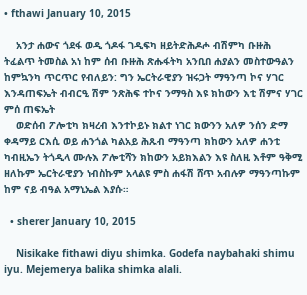• fthawi January 10, 2015

    አንታ ሐውና ጎደፋ ወዲ ጎዶፋ ገዲፍካ ዘይትድሕዶሖ ብሽምካ ቡዙሕ ትፈልጥ ትመስል አነ ከም ሰብ ቡዙሕ ጽሑፋትካ አንቢበ ሐያልን መስተውዓልን ከምኳንካ ጥርጥር የብለይን: ግን ኤርትራዊያን ዝሩጋት ማዓንጣ ኮና ሃገር እንዳጠፍኤት ብብርዒ ሽም ንጽሕፍ ተኮና ንማዓስ እዩ ክከውን እቲ ሽምና ሃገር ምሰ ጠፍኤት
    ወድሰብ ፖሎቲካ ክዛረብ እንተኮይኑ ክልተ ነገር ክውንን አለዎ ንሰን ድማ ቀዳማይ ርእሲ ወይ ሐንጎል ካልአይ ሕጹብ ማዓንጣ ክከውን አለዎ ሐንቲ ካብዚኤን ትጎዲላ ሙሉእ ፖሎቲሻን ክከውን አይክእልን እዩ ስለዚ እቶም ዓቅሚ ዘለኩም ኤርትራዊያን ነብስኩም አላልዩ ምስ ሐፋሽ ሸጥ አብሉዎ ማዓንጣኩም ከም ናይ ብዓል አማኒኤል እያሱ።

  • sherer January 10, 2015

    Nisikake fithawi diyu shimka. Godefa naybahaki shimu iyu. Mejemerya balika shimka alali.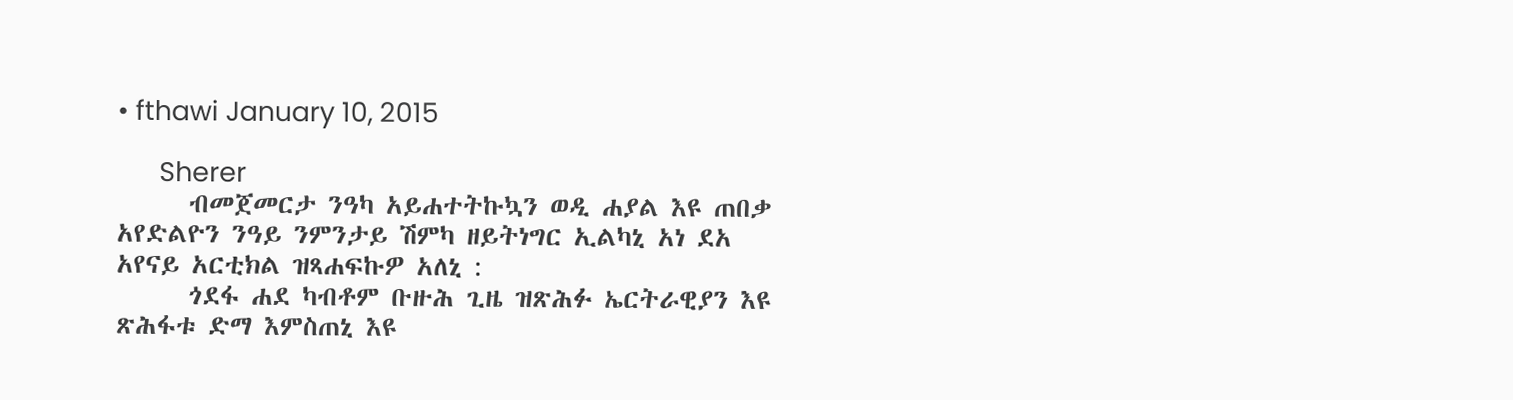• fthawi January 10, 2015

      Sherer
      ብመጀመርታ ንዓካ አይሐተትኩኳን ወዲ ሐያል እዩ ጠበቃ አየድልዮን ንዓይ ንምንታይ ሽምካ ዘይትነግር ኢልካኒ አነ ደአ አየናይ አርቲክል ዝጻሐፍኩዎ አለኒ :
      ጎደፋ ሐደ ካብቶም ቡዙሕ ጊዜ ዝጽሕፉ ኤርትራዊያን እዩ ጽሕፋቱ ድማ እምስጠኒ እዩ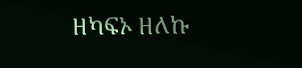ዘካፍኦ ዘለኩ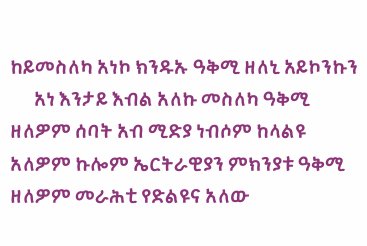ከይመስለካ አነኮ ክንዱኡ ዓቅሚ ዘለኒ አይኮንኩን
      አነ እንታይ እብል አለኩ መስለካ ዓቅሚ ዘለዎም ሰባት አብ ሚድያ ነብሶም ከላልዩ አለዎም ኩሎም ኤርትራዊያን ምክንያቱ ዓቅሚ ዘለዎም መራሕቲ የድልዩና አለው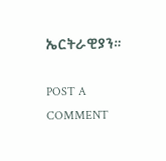ኤርትራዊያን።

POST A COMMENT